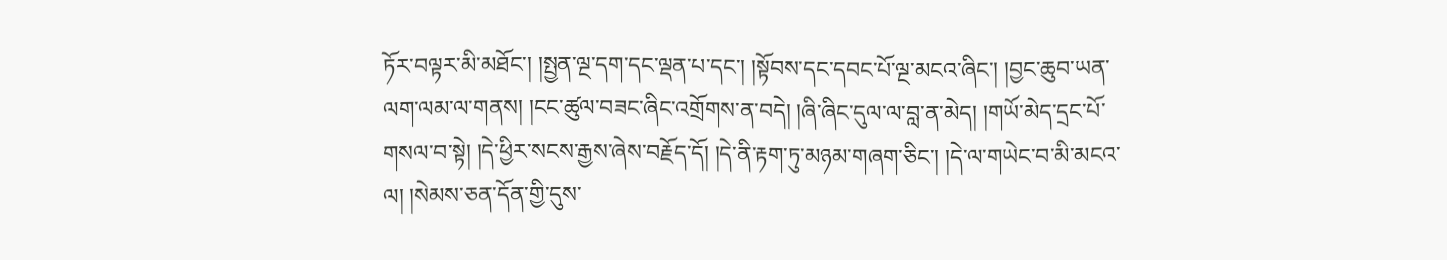ཏོར་བལྟར་མི་མཐོང་། །སྤྱན་ལྔ་དག་དང་ལྡན་པ་དང་། །སྟོབས་དང་དབང་པོ་ལྔ་མངའ་ཞིང་། །བྱང་ཆུབ་ཡན་ལག་ལམ་ལ་གནས། །ངང་ཚུལ་བཟང་ཞིང་འགྲོགས་ན་བདེ། །ཞི་ཞིང་དུལ་ལ་བླ་ན་མེད། །གཡོ་མེད་དྲང་པོ་གསལ་བ་སྟེ། །དེ་ཕྱིར་སངས་རྒྱས་ཞེས་བརྗོད་དོ། །དེ་ནི་རྟག་ཏུ་མཉམ་གཞག་ཅིང་། །དེ་ལ་གཡེང་བ་མི་མངའ་ལ། །སེམས་ཅན་དོན་གྱི་དུས་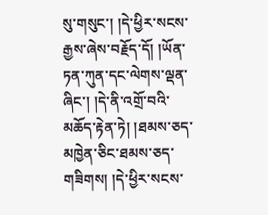སུ་གསུང་། །དེ་ཕྱིར་སངས་རྒྱས་ཞེས་བརྗོད་དོ། །ཡོན་ཏན་ཀུན་དང་ལེགས་ལྡན་ཞིང་། །དེ་ནི་འགྲོ་བའི་མཆོད་རྟེན་ཏེ། །ཐམས་ཅད་མཁྱེན་ཅིང་ཐམས་ཅད་གཟིགས། །དེ་ཕྱིར་སངས་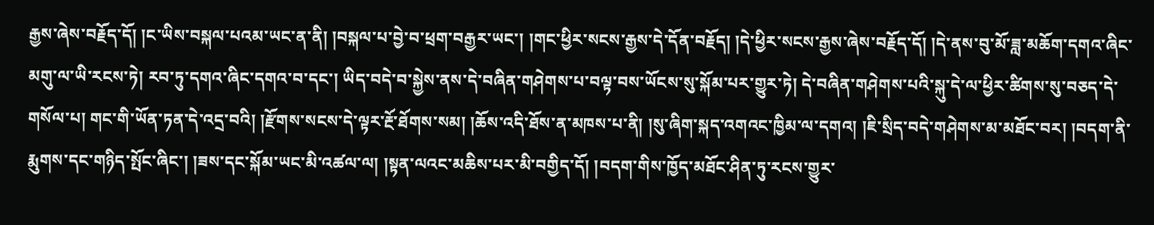རྒྱས་ཞེས་བརྗོད་དོ། །ང་ཡིས་བསྐལ་པའམ་ཡང་ན་ནི། །བསྐལ་པ་བྱེ་བ་ཕྲག་བརྒྱར་ཡང་། །གང་ཕྱིར་སངས་རྒྱས་དེ་དོན་བརྗོད། །དེ་ཕྱིར་སངས་རྒྱས་ཞེས་བརྗོད་དོ། །དེ་ནས་བུ་མོ་ཟླ་མཆོག་དགའ་ཞིང་མགུ་ལ་ཡི་རངས་ཏེ། རབ་ཏུ་དགའ་ཞིང་དགའ་བ་དང་། ཡིད་བདེ་བ་སྐྱེས་ནས་དེ་བཞིན་གཤེགས་པ་བལྟ་བས་ཡོངས་སུ་སྐོམ་པར་གྱུར་ཏེ། དེ་བཞིན་གཤེགས་པའི་སྐུ་དེ་ལ་ཕྱིར་ཚིགས་སུ་བཅད་དེ་གསོལ་པ། གང་གི་ཡོན་ཏན་དེ་འདྲ་བའི། །རྫོགས་སངས་དེ་ལྟར་རྔོ་ཐོགས་སམ། །ཆོས་འདི་ཐོས་ན་མཁས་པ་ནི། །སུ་ཞིག་སྐད་འགའང་ཁྱིམ་ལ་དགའ། །ཇི་སྲིད་བདེ་གཤེགས་མ་མཐོང་བར། །བདག་ནི་རྨུགས་དང་གཉིད་སྤོང་ཞིང་། །ཟས་དང་སྐོམ་ཡང་མི་འཚལ་ལ། །སྟན་ལའང་མཆིས་པར་མི་བགྱིད་དོ། །བདག་གིས་ཁྱོད་མཐོང་ཤིན་ཏུ་རངས་གྱུར་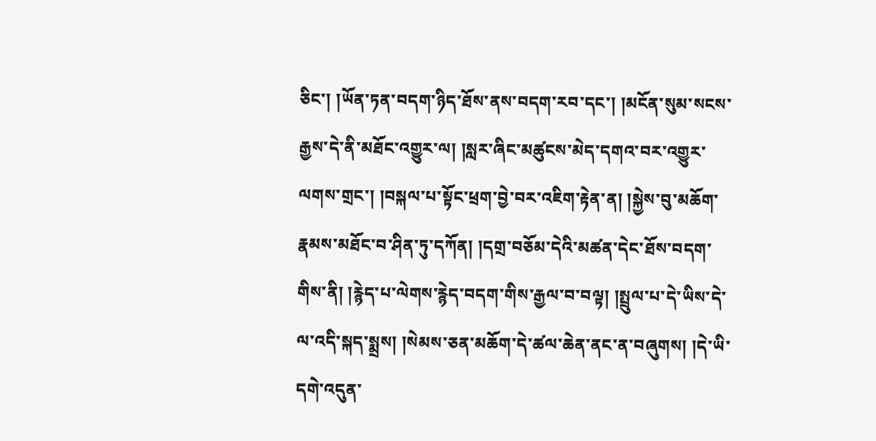ཅིང་། །ཡོན་ཏན་བདག་ཉིད་ཐོས་ནས་བདག་རབ་དང་། །མངོན་སུམ་སངས་རྒྱས་དེ་ནི་མཐོང་འགྱུར་ལ། །སླར་ཞིང་མཚུངས་མེད་དགའ་བར་འགྱུར་ལགས་གྲང་། །བསྐལ་པ་སྟོང་ཕྲག་བྱེ་བར་འཇིག་རྟེན་ན། །སྐྱེས་བུ་མཆོག་རྣམས་མཐོང་བ་ཤིན་ཏུ་དཀོན། །དགྲ་བཅོམ་དེའི་མཚན་དེང་ཐོས་བདག་གིས་ནི། །རྙེད་པ་ལེགས་རྙེད་བདག་གིས་རྒྱལ་བ་བལྟ། །སྤྲུལ་པ་དེ་ཡིས་དེ་ལ་འདི་སྐད་སྨྲས། །སེམས་ཅན་མཆོག་དེ་ཚལ་ཆེན་ནང་ན་བཞུགས། །དེ་ཡི་དགེ་འདུན་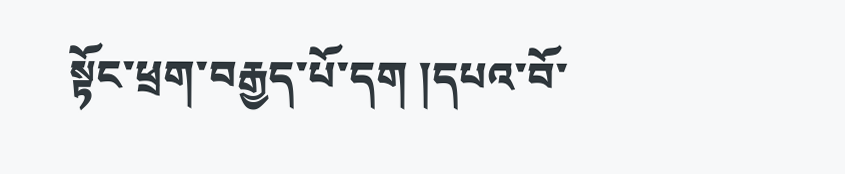སྟོང་ཕྲག་བརྒྱད་པོ་དག །དཔའ་བོ་